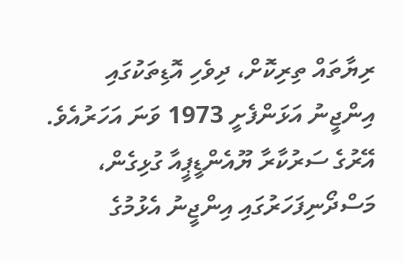ރިޔާތައް ތިރިކޮށް، ދިވެހި އޮޑިތަކުގައި އިންޖީނު އަޅަންފެށީ 1973 ވަނަ އަހަރުއެވެ. އޭރުގެ ސަރުކާރާ ޔޫއެންޑީޕީއާ ގުޅިގެން، މަސްދޯނިފަހަރުގައި އިންޖީނު އެޅުމުގެ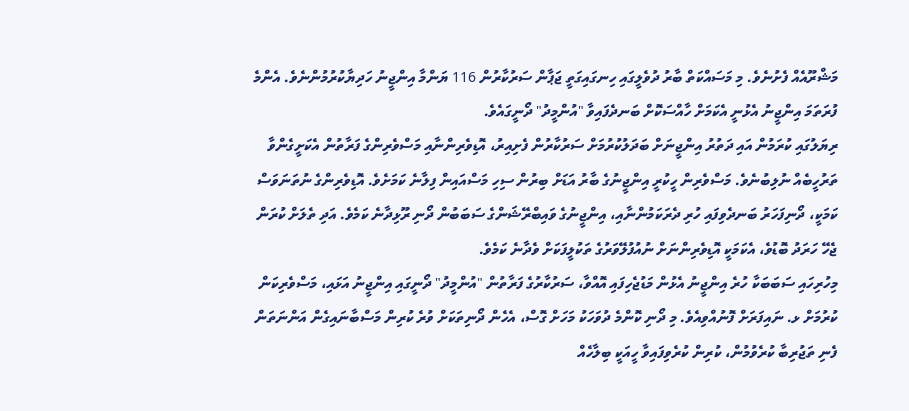މަޝްރޫއެއް ފެށުނެވެ. މި މަސައްކަތް ބާރު ދުވެލީގައި ހިނގައިގަތީ ޖަޕާން ސަރުކާރުން 116 ޔަންމާ އިންޖީނު ހަދިޔާކުރުމުންނެވެ. އެންމެ ފުރަތަމަ އިންޖީނު އެޅުނީ އެކަމަށް ހާއްސަކޮށް ބަނދެފައިވާ "އުންމީދު" ދޯނީގައެވެ.
ރިޔަލުގައި ކުރަމުން އައި ދަތުރު އިންޖީނަށް ބަދަލުކުރުމަށް ސަރުކާރުން ފެށިއިރު، އޮޑިވެރިންނާއި މަސްވެރިންގެ ފަރާތުން އެކަށީގެންވާ ތަރުހީބެއް ނުލިބުނެވެ. މަސްވެރިން ހީކުރީ އިންޖީނުގެ ބާރު އަޑަށް ބިރުން ސިހި މަސްއައިން ފިލާނެ ކަމަށެވެ. އޮޑިވެރިންގެ ނުތަނަވަސް ކަމަކީ، ދޯނިފަހަރު ބަނދެވިފައި ހުރި ދެރަކަމުންނާއި، އިންޖީނުގެ ވައިބްރޭޝަންގެ ސަބަބުން ދޯނި ރޫޅިދާނެ ކަމެވެ. އަދި ތެލަށް ކުރަން ޖެހޭ ހަރަދު ބޮޑުވެ، އެކަމަކީ އޮޑިވެރިންނަށް ނުއުފުލޭވަރުގެ ތަކުލީފަކަށް ވެދާނެ ކަމެވެ.
މިހުރިހައި ސަބަބަކާ ހުރެ އިންޖީނު އެޅުން މަޑުޖެހިފައި އޮއްވާ، ސަރުކާރުގެ ފަރާތުން "އުންމީދު" ދޯނީގައި އިންޖީނު އަޅައި، މަސްވެރިކަން ކުރުމަށް ޅ. ނައިފަރަށް ފޮނުއްވިއެވެ. މި ދޯނި ކޮންމެ ދުވަހަކު މަހަށް ގޮސް، އެހެން ދޯނިތަކަށް ވުރެ ކުރިން މަސްބާނައިގެން އަންނަތަން ފެނި ތަޖުރިބާ ކުރެވުމުން، ކުރިން ކުރެވިފައިވާ ހީއަކީ ބިލާހެއް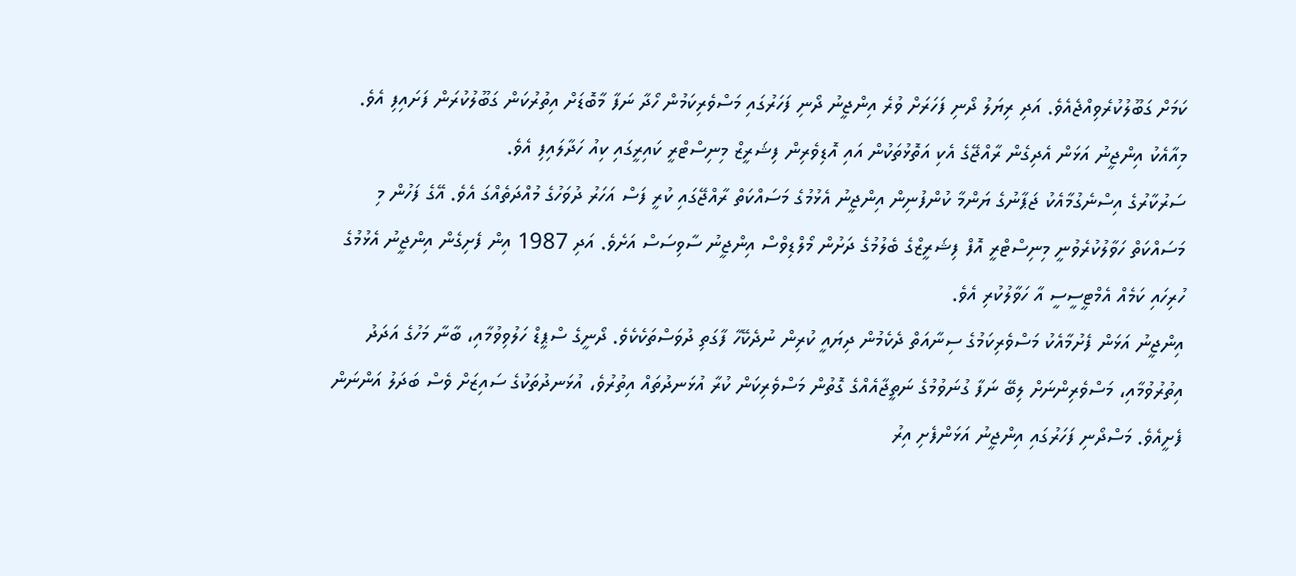ކަމަށް ގަބޫލުކުރެވިއްޖެއެވެ. އަދި ރިޔަލު ދޯނި ފަހަރަށް ވުރެ އިންޖީނު ދޯނި ފަހަރުގައި މަސްވެރިކަމުން ހޯދާ ނަފާ މާބޮޑަށް އިތުރުކަން ގަބޫލުކުރަން ފަށައިފި އެވެ. މިއާއެކު އިންޖީނު އަޅަން އެދިގެން ރާއްޖޭގެ އެކި އަތޮޅުތަކުން އައި އޮޑިވެރިން ފިޝަރީޒް މިނިސްޓްރީ ކައިރީގައި ކިއު ހަދާލައިފި އެވެ.
ސަރުކާރުގެ އިސްނެގުމާއެކު ޖަޕާނުގެ ޔަންމާ ކުންފުނިން އިންޖީނު އެޅުމުގެ މަސައްކަތް ރާއްޖޭގައި ކުރީ ފަސް އަހަރު ދުވަހުގެ މުއްދަތެއްގަ އެވެ. އޭގެ ފަހުން މި މަސައްކަތް ހަވާލުކުރެވުނީ މިނިސްޓްރީ އޮފް ފިޝަރީޒްގެ ބެލުމުގެ ދަށުން މޯލްޑިވްސް އިންޖީނު ސާވިސަސް އަށެވެ. އަދި 1987 އިން ފެށިގެން އިންޖީނު އެޅުމުގެ ހުރިހައި ކަމެއް އެމްޓީސީސީ އާ ހަވާލުކުރި އެވެ.
އިންޖީނު އަޅަން ފެށުމާއެކު މަސްވެރިކަމުގެ ސިނާއަތް ދެކެމުން ދިޔައީ ކުރިން ނުދެކޭހާ ފާގަތި ދުވަސްތަކެކެވެ. ދޯނީގެ ސްޕީޑް ހަލުވިވުމާއި، ބާނާ މަހުގެ އަދަދު އިތުރުވުމާއި، މަސްވެރިންނަށް ލިބޭ ނަފާ ގުނަވުމުގެ ނަތީޖާއެއްގެ ގޮތުން މަސްވެރިކަން ކުރާ އުޅަނދުތައް އިތުރުވެ، އުޅަނދުތަކުގެ ސައިޒަށް ވެސް ބަދަލު އަންނަން ފެށީއެވެ. މަސްދޯނި ފަހަރުގައި އިންޖީނު އަޅަންފެށި އިރު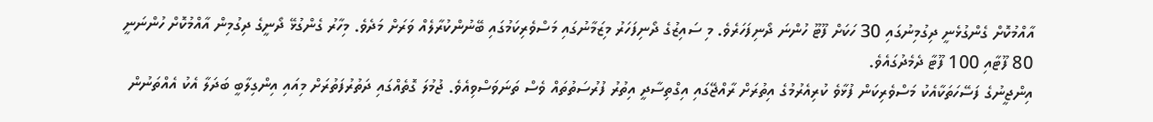އާއްމުކޮށް ގެންގުޅެނީ ދިގުމިނުގައި 30 ހަކަށް ފޫޓޫ ހުންނަ ދޯނިފަހަރެވެ. މި ސައިޒުގެ ދޯނިފަހަރު މިޒަމާނުގައި މަސްވެރިކަމުގައި ބޭނުންކުރާލެއް ވަރަށް މަދެވެ. މިހާރު ގެންގުޅޭ ދޯނީގެ ދިގުމިން އާއްމުކޮށް ހުންނަނީ 80 ފޫޓާއި 100 ފޫޓާ ދެމެދުގައެވެ.
އިންޖީނުގެ ފަސޭހަތަކާއެކު މަސްވެރިކަން ފުޅާވެ ކުރިއެރުމުގެ އިތުރަށް ރާއްޖޭގައި އިގްތިސާދީ އިތުރު ފުރުސަތުތައް ވެސް ތަނަވަސްވިއެވެ. ޖުމުލަ ގޮތެއްގައި ދަތުރުފަތުރަށް މިއައި އިންގިލާބީ ބަދަލާ އެކު އެއްތަނުން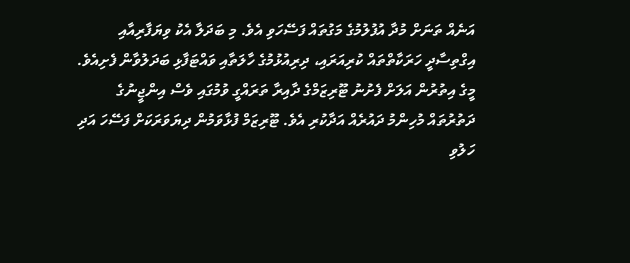އަނެއް ތަނަށް މުދާ އުފުލުމުގެ މަގުތައް ފަސޭހަވި އެވެ. މި ބަދަލާ އެކު ވިޔަފާރިއާއި އިގްތިސާދީ ހަރަކާތްތައް ކުރިއަރައި، ދިރިއުޅުމުގެ ހާލަތާއި ވައްޓަފާޅި ބަދަލުވާން ފެށިއެވެ.
މީގެ އިތުރުން އަލަށް ފެށުނު ޓޫރިޒަމްގެ ދާއިރާ ތަރައްގީ ވުމުގައި ވެސް އިންޖީނުގެ ދަތުރުތައް މުހިންމު ދައުރެއް އަދާކުރި އެވެ. ޓޫރިޒަމް ފުޅާވަމުން ދިޔަވަރަކަށް ފަސޭހަ އަދި ހަލުވި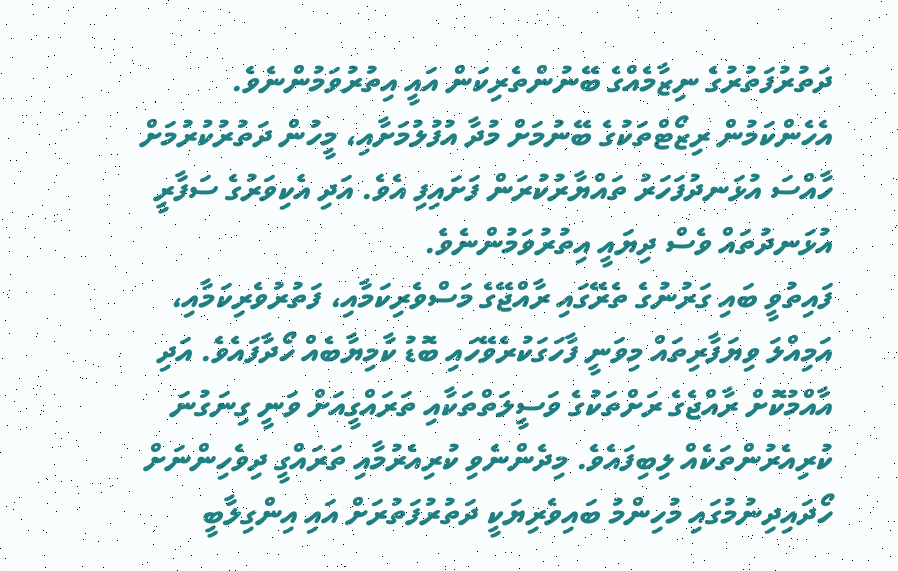ދަތުރުފަތުރުގެ ނިޒާމެއްގެ ބޭނުންތެރިކަން އައީ އިތުރުވަމުންނެވެ. އެހެންކަމުން ރިޒޯޓްތަކުގެ ބޭނުމަށް މުދާ އުފުލުމަށާއި، މީހުން ދަތުރުކުރުމަށް ހާއްސަ އުޅަނދުފަހަރު ތައްޔާރުކުރަން ފަށައިފި އެވެ. އަދި އެކިވަރުގެ ސަފާރީ އުޅަނދުތައް ވެސް ދިޔައީ އިތުރުވަމުންނެވެ.
ފައިތުވީ ބައި ގަރުނުގެ ތެރޭގައި ރާއްޖޭގެ މަސްވެރިކަމާއި، ފަތުރުވެރިކަމާއި، އަމިއްލަ ވިޔަފާރިތައް މިވަނީ ފާހަގަކުރެވޭހައި ބޮޑު ކާމިޔާބެއް ހޯދާފައެވެ. އަދި އާއްމުކޮށް ރާއްޖެގެ ރަށްތަކުގެ ވަސީލަތްތަކާއި ތަރައްގީއަށް ވަނީ ގިނަގުނަ ކުރިއެރުންތަކެއް ލިބިފައެވެ. މިދެންނެވި ކުރިއެރުމާއި ތަރައްގީ ދިވެހިންނަށް ހޯދައިދިނުމުގައި މުހިންމު ބައިވެރިޔަކީ ދަތުރުފަތުރަށް އައި އިންގިލާބީ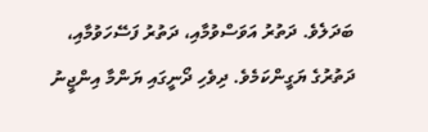ބަދަލެވެ. ދަތުރު އަވަސްވުމާއި، ދަތުރު ފަސޭހަވުމާއި، ދަތުރުގެ ޔަގީންކަމެވެ. ދިވެހި ދޯނީގައި ޔަންމާ އިންޖީނު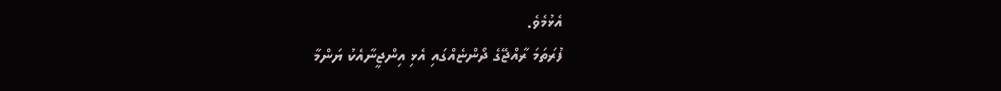އެޅުމެވެ.
ފުރަތަމަ ރާއްޖޭގެ ދޯންޏެއްގައި އެޅި އިންޖީނާއެކު ޔަންމާ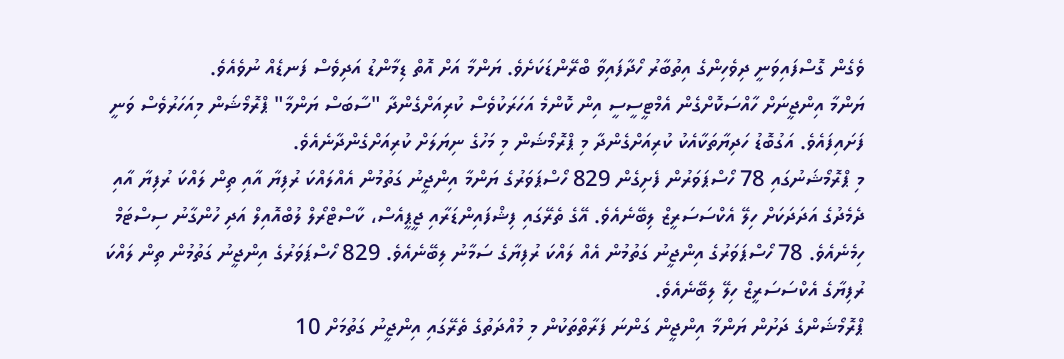ވެގެން ގޮސްފައިވަނީ ދިވެހިންގެ އިތުބާރު ހޯދާފައިވާ ބްރޭންޑަކަށެވެ. ޔަންމާ އަށް އޮތް ޑިމާންޑު އަދިވެސް ފަނޑެއް ނުވެއެވެ.
ޔަންމާ އިންޖީނަށް ހާއްސަކޮށްގެން އެމްޓީސީސީ އިން ކޮންމެ އަހަރަކުވެސް ކުރިއަށްގެންދާ "ސާބަސް ޔަންމާ" ޕްރޮމޯޝަން މިއަހަރުވެސް ވަނީ ފަށައިފައެވެ. އަގުބޮޑު ހަދިޔާތަކާއެކު ކުރިއަށްގެންދާ މި ޕްރޮމޯޝަން މި މަހުގެ ނިޔަލަށް ކުރިއަށްގެންދާނެއެވެ.
މި ޕްރޮމޯޝަނުގައި 78 ހޯސްޕަވަރުން ފެށިގެން 829 ހޯސްޕަވަރުގެ ޔަންމާ އިންޖީނު ގަތުމުން އެއްލައްކަ ރުފިޔާ އާއި ތިން ލައްކަ ރުފިޔާ އާއި ދެމެދުގެ އަދަދަކަށް ހިލޭ އެކްސަސަރީޒް ލިބޭނެއެވެ. އޭގެ ތެރޭގައި ފިޝްފައިންޑަރާއި ޖީޕީއެސް، ކާސްޓްރޯލް ލުބްއޮއިލް އަދި ހުންގާނު ސިސްޓަމް ހިމެނެއެވެ. 78 ހޯސްޕަވަރުގެ އިންޖީނު ގަތުމުން އެއް ލައްކަ ރުފިޔާގެ ސަމާނު ލިބޭނެއެވެ. 829 ހޯސްޕަވަރުގެ އިންޖީނު ގަތުމުން ތިން ލައްކަ ރުފިޔާގެ އެކްސަސަރީޒް ހިލޭ ލިބޭނެއެވެ.
ޕްރޮމޯޝަންގެ ދަށުން ޔަންމާ އިންޖީން ގަންނަ ފަރާތްތަކުން މި މުއްދަތުގެ ތެރޭގައި އިންޖީނު ގަތުމަށް 10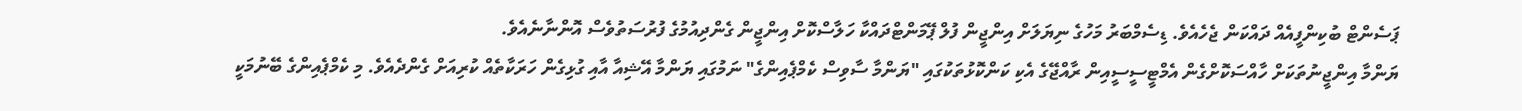ޕަސެންޓް ބުކިންފީއެއް ދައްކަން ޖެހެއެވެ. ޑިސެމްބަރު މަހުގެ ނިޔަލަށް އިންޖީން ފުލް ޕޭމަންޓްދައްކާ ހަލާސްކޮށް އިންޖީން ގެންދިއުމުގެ ފުރުސަތުވެސް އޮންނާނެއެވެ.
ޔަންމާ އިންޖީނުތަކަށް ހާއްސަކޮށްގެން އެމްޓީސީސީއިން ރާއްޖޭގެ އެކި ކަންކޮޅުތަކުގައި "ޔަންމާ ސާވިސް ކެމްޕެއިންގެ" ނަމުގައި ޔަންމާ އޭޝިއާ އާއި ގުޅިގެން ހަރަކާތެއް ކުރިއަށް ގެންދެއެވެ. މި ކެމްޕެއިންގެ ބޭނުމަކީ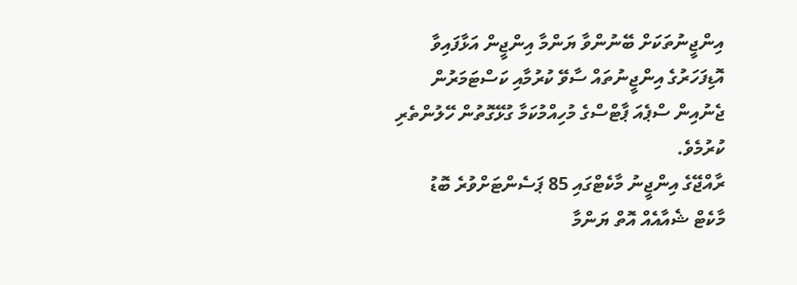އިންޖީނުތަކަށް ބޭނުންވާ ޔަންމާ އިންޖީން އަޅާފައިވާ އޮޑިފަހަރުގެ އިންޖީނުތައް ސާވޭ ކުރުމާއި ކަސްޓަމަރުން ޖެނުއިން ސްޕެއަ ޕާޓްސްގެ މުހިއްމުކަމާ ގުޅޭގޮތުން ހޭލުންތެރި ކުރުމެވެ.
ރާއްޖޭގެ އިންޖީނު މާކެޓްގައި 85 ޕަސެންޓަށްވުރެ ބޮޑު މާކެޓް ޝެއާއެއް އޮތް ޔަންމާ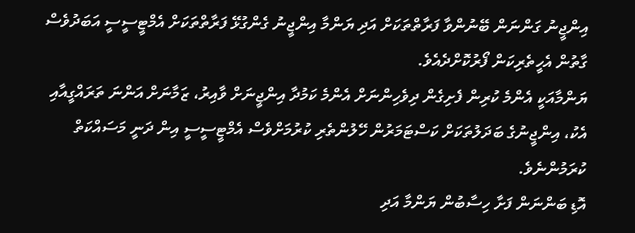އިންޖީނު ގަންނަން ބޭނުންވާ ފަރާތްތަކަށް އަދި ޔަންމާ އިންޖީނު ގެންގުޅޭ ފަރާތްތަކަށް އެމްޓީސީސީ އަބަދުވެސް ގާތުން އެހީތެރިކަން ފޯރުކޮށްދެއެވެ.
ޔަންމާއަކީ އެންމެ ކުރިން ފެށިގެން ދިވެހިންނަށް އެންމެ ކަމުދާ އިންޖީނަށް ވާއިރު، ޒަމާނަށް އަންނަ ތަރައްގީއާއި އެކު، އިންޖީނުގެ ބަދަލުތަކަށް ކަސްޓަމަރުން ހޭލުންތެރި ކުރުމަށްވެސް އެމްޓީސީސީ އިން ދަނީ މަސައްކަތް ކުރަމުންނެވެ.
އޮޑި ބަންނަން ފަށާ ހިސާބުން ޔަންމާ އަދި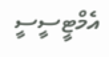އެމްޓީސީސީ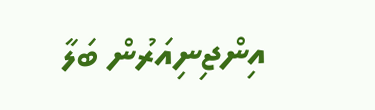އިންޖިނިއަރުން ބަލާ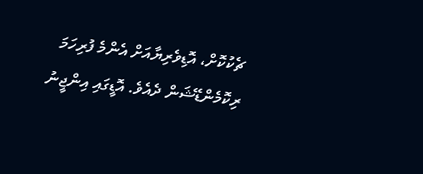ޗެކުކޮށް، އޮޑިވެރިޔާއަށް އެންމެ ފުރިހަމަ ރިކޮމެންޑޭޝަން ދެއެވެ. އޮޑީގައި އިންޖީނު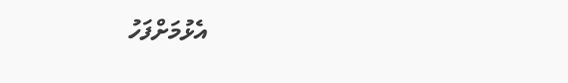އެޅުމަށްފަހު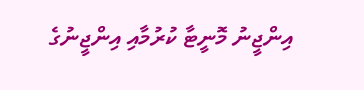އިންޖީނު މޮނީޓާ ކުރުމާއި އިންޖީނުގެ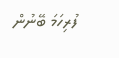ފުރިހަމަ ބޭނުން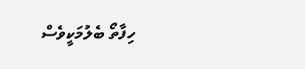ހިފާތޯ ބެލުމަކީވެސް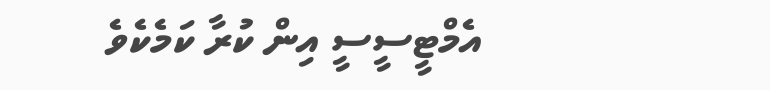އެމްޓީސީސީ އިން ކުރާ ކަމެކެވެ